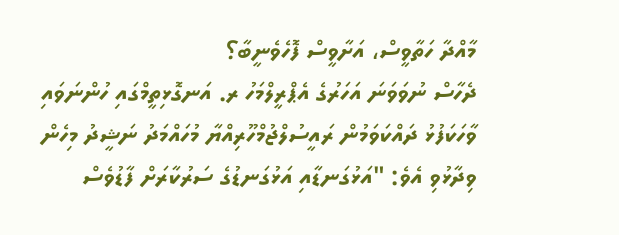މާއްދާ ހަތާވީސް، އަށާވީސް ފޮހެވެނީބާ؟
ދެހާސް ނުވަވަނަ އަހަރުގެ އެޕްރީލްމަހު ރ. އަނގޮޅިތީމްގައި ހުންނަވައި ވާހަކަފުޅު ދައްކަވަމުން ރައީސުލްޖުމްހޫރިއްޔާ މުހައްމަދު ނަޝީދު މިހެން ވިދާޅުވި އެވެ: "އަޅުގަނޑާއި އަޅުގަނޑުގެ ސަރުކާރަށް ފާޑުވެސް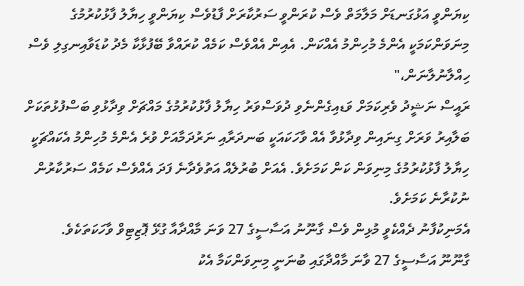ކިޔަންވީ އަޅުގަނޑަށް މަލާމަތް ވެސް ކުރަންވީ ސަރުކާރަށް ފާޑުވެސް ކިޔަންވީ ހިޔާލު ފާޅުކުރުމުގެ މިނަވަންކަމަކީ އެންމެ މުހިންމު އެއްކަން. އެއިން އެއްވެސް ކަމެއް ކުރައްވާ ބޭފުޅާކާ މެދު ކުޑަވާއިނގިލި ވެސް ހިއްލާނުލާނަން،"
ރައީސް ނަޝީދު ވެރިކަމަށް ވަޑއިގެންނެވި ދުވަސްވަރު ހިޔާލު ފާޅުކުރުމުގެ މައްޗަށް ވިދާޅުވި ބަސްފުޅުތަކަށް ބަލާއިރު ވަރަށް ގިނައިން ވިދާޅުވާ އެއް ވާހަކައަކީ ބަނދަރާއި ނަރުދަމާއަށް ވުރެ އެންމެ މުހިންމު އެކައްޗަކީ ހިޔާލު ފާޅުކުރުމުގެ މިނިވަން ކަން ކަމަށެވެ. އެއަށް ބުރުލެއް އަތުވެދާނެ ފަދަ އެއްވެސް ކަމެއް ސަރުކާރުން ނުކުރާނެ ކަމަށެވެ.
އެމަނިކުފާނު ދެއްކެވީ މުޅިން ވެސް ގާނޫނު އަސާސީގެ 27 ވަނަ މާއްދާއާ ގުޅޭ ޕޮޒިޓިވް ވާހަކަތަކެވެ.
ގާނޫނޫ އަސާސީގެ 27 ވާނަ މާއްދާގައި ބުނަނީ މިނިވަންކަމާ އެކު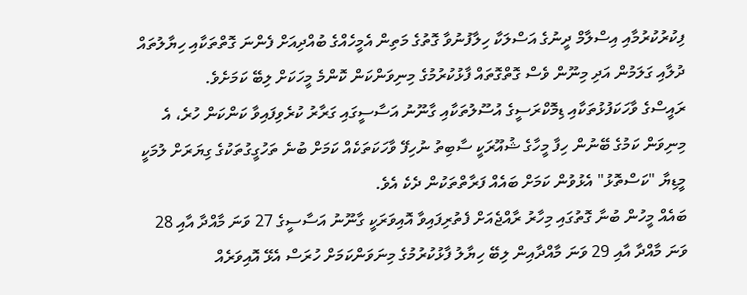ފިކުރުކުރުމާއި އިސްލާމް ދީނުގެ އަސްލަކާ ހިލާފުނުވާ ގޮތުގެ މަތިން އެމީހެއްގެ ބުއްދިއަށް ފެންނަ ގޮތްތަކާއި ހިޔާލުތައް ދުލާއި ގަލަމުން އަދި މިނޫން ވެސް ގޮތްގޮތައް ފާޅުކުރުމުގެ މިނިވަންކަން ކޮންމެ މީހަކަށް ލިބޭ ކަމަށެވެ.
ރައީސްގެ ވާހަކަފުޅުތަކާއި ޑިމޮކްރަސީގެ އުސޫލުތަކާއި ގާނޫނު އަސާސީގައި ގަރާރު ކުރެވިފައިވާ ކަންކަން ހުރެ، އެ މިނިވަން ކަމުގެ ބޭނުން ހިފާ މީހާގެ ޝުއޫރަކީ ސާބިތު ނުހިފޭ ވާހަކަތަކެއް ކަމަށް ބުނެ ތަހުގީގުތަކުގެ ގިޔަރަށް ލުމަކީ މީޑިޔާ "ކަސްތޮޅު" އެޅުވުން ކަމަށް ބައެއް ފަރާތްތަކުން ދެކެ އެވެ.
ބައެއް މީހުން ބުނާ ގޮތުގައި މިހާރު ރާއްޖެއަށް ފެތުރިފައިވާ އޮއިވަރަކީ ގާނޫނު އަސާސީގެ 27 ވަނަ މާއްދާ އާއި 28 ވަނަ މާއްދާ އާއި 29 ވަނަ މާއްދާއިން ލިބޭ ހިޔާލު ފާޅުކުރުމުގެ މިނަވަންކަމަށް ހުރަސް އެޅޭ އޮއިވަރެއް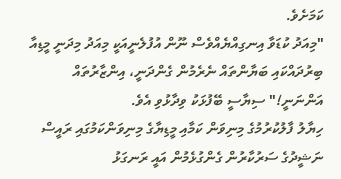ކަމަށެވެ.
"މިއަދު ކުޑަވާ އިނގިއްޔެއްވެސް ނޫން އުފުލެނީއަކީ މިއަދު މިދަނީ މީޑިއާ ބިރުދައްކައި ބަޔާންތައް ނެރެމުން ގެންދަނީ، އިންޒާރުތައް އަންނަނީ!" ސިޔާސީ ބޭފުޅަކު ވިދާޅުވި އެވެ.
ހިޔާލު ފާލުކުރުމުގެ މިނިވަން ކަމާއި މީޑިޔާގެ މިނިވަންކަމުގައި ރައީސް ނަޝީދުގެ ސަރުކާރުން ގެންގުޅެމުން އައީ ރަނގަޅު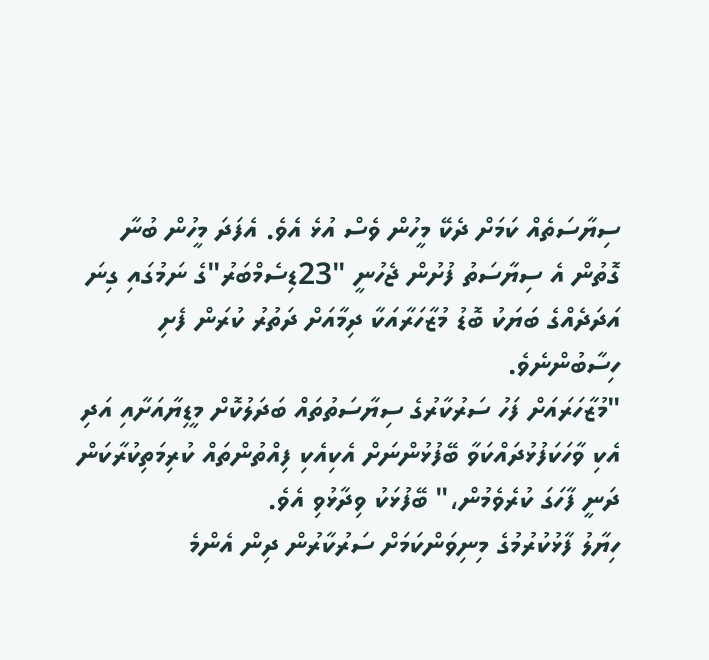ސިޔާސަތެއް ކަމަށް ދެކޭ މީހުން ވެސް އުޅެ އެވެ. އެފަދަ މީހުން ބުނާ ގޮތުން އެ ސިޔާސަތު ފުށުން ޖެހުނީ "23ޑިސެމްބަރު"ގެ ނަމުގައި ގިނަ އަދަދެއްގެ ބަޔަކު ބޮޑު މުޒާހަރާއަކާ ދިމާއަށް ދަތުރު ކުރަން ފެށި ހިސާބުންނެވެ.
"މުޒާހަރައަށް ފަހު ސަރުކާރުގެ ސިޔާސަތުތައް ބަދަލުކޮށް މީޑިޔާއަށާއި އަދި އެކި ވާހަކަފުޅުދައްކަވާ ބޭފުޅުންނަށް އެކިއެކި ފިއްތުންތައް ކުރިމަތިކުރާކަން ދަނީ ފާހަގަ ކުރެވެމުން،" ބޭފުޅަކު ވިދާޅުވި އެވެ.
ހިޔާލު ފާޅުކުރުމުގެ މިނިވަންކަމަށް ސަރުކާރުން ދިން އެންމެ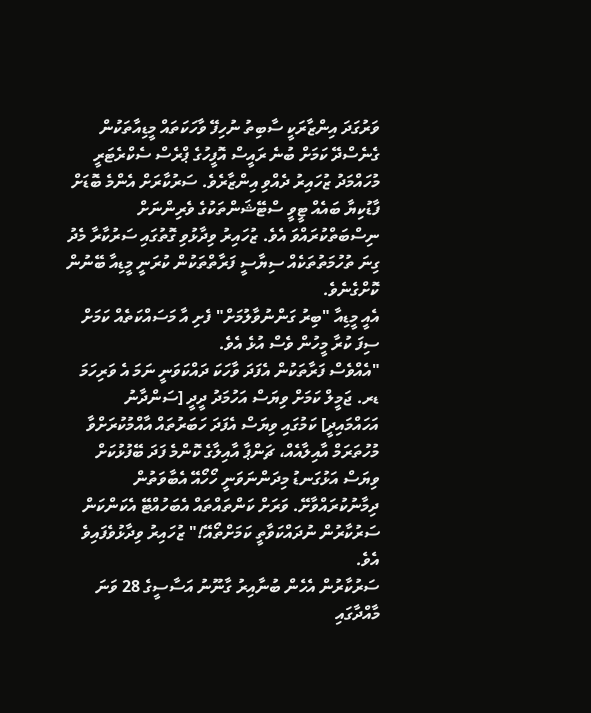ވަރުގަދަ އިންޒާރަކީ ސާބިތު ނުހިފޭ ވާހަކަތައް މީޑިއާތަކުން ގެނެސްދޭ ކަމަށް ބުނެ ރައީސް އޮފީހުގެ ޕްރެސް ސެކްރެޓަރީ މުހައްމަދު ޒުހައިރު ދެއްވި އިންޒާރެވެ. ސަރުކާރަށް އެންމެ ބޮޑަށް ފާޑުކިޔާ ބައެއް ޓީވީ ސްޓޭޝަންތަކުގެ ވެރިންނަށް ނިސްބަތްކުރައްވަ އެވެ. ޒުހައިރު ވިދާޅުވި ގޮތުގައި ސަރުކާރާ މެދު ގިނަ ތުހުމަތުތަކެއް ސިޔާސީ ފަރާތްތަކުން ކުރަނީ މީޑިއާ ބޭނުން ކޮށްގެނެވެ.
އެއީ މީޑިއާ "ބިރު ގަންނުވާލުމަށް" ފެށި އާ މަސައްކަތެއް ކަމަށް ސިފަ ކުރާ މީހުން ވެސް އުޅެ އެވެ.
"އެއްވެސް ފަރާތަކުން އެފަދަ ވާހަކަ ދައްކަވަނީ ނަމަ އެ ވަރިހަމަ ޑރ. ޖަމީލް ކަމަށް ވިޔަސް އަހުމަދު ދީދީ [ސަންދާނު އަހައްމައިދީ] ކަމުގައި ވިޔަސް އެފަދަ ހަބަރުތައް އާއްމުކުރަށްވާ މުހުތަރަމް އާއިލާއެއް، ޗަންޕާ އާއިލާގެ ކޮންމެ ފަދަ ބޭފުޅުކަށް ވިޔަސް އަޅުގަނޑު މިދަންނަވަނީ ހޯހޯއޭ އެބާވަތުން ދިމާނުކުރައްވާށޭ. ވަރަށް ކަންތައްތައް އެބަހުއްޓޭ އެކަންކަން ސަރުކާރުން ނުދައްކަވާތީ ކަމަށްތޯއޭ!" ޒުހައިރު ވިދާޅުވެފައިވެ އެވެ.
ސަރުކާރުން އެހެން ބުނާއިރު ގާނޫނު އަސާސީގެ 28 ވަނަ މާއްދާގައި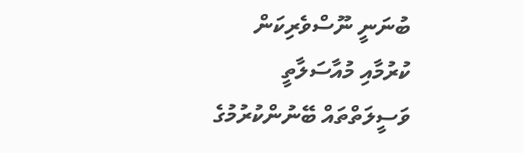ބުނަނީ ނޫސްވެރިކަން ކުރުމާއި މުއާސަލާތީ ވަސީލަތްތައް ބޭނުންކުރުމުގެ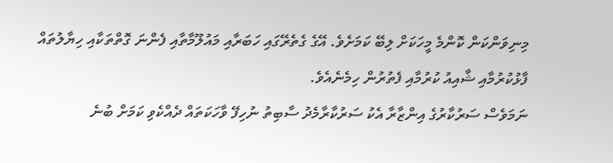މިނިވަންކަން ކޮންމެ މީހަކަށް ލިބޭ ކަމަށެވެ. އޭގެ ގެތެރޭގައި ހަބަރާއި މައުލޫމާތާއި ފެންނަ ގޮތްތަކާއި ހިޔާލުތައް ފާޅުކުރުމާއި ޝާއިއު ކުރުމާއި ފެތުރުން ހިމެނެއެވެ.
ނަމަވެސް ސަރުކާރުގެ އިންޒާރާ އެކު ސަރުކާރާމެދު ސާބިތު ނުހިފޭ ވާހަކަތައް ދެއްކެވި ކަމަށް ބުނެ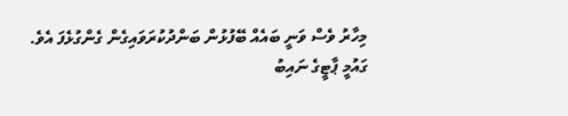މިހާރު ވެސް ވަނީ ބައެއް ބޭފުޅުން ބަންދުކުރަވައިގެން ގެންގުޅެފަ އެވެ. ގައުމީ ޕާޓީގެ ނައިބު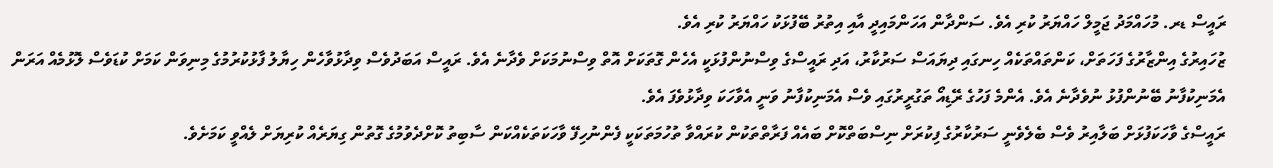ރައީސް ޑރ. މުހައްމަދު ޖަމީލް ހައްޔަރު ކުރި އެވެ. ސަންދާން އަހަންމައިދީ އާއި އިތުރު ބޭފުޅަކު ހައްޔަރު ކުރި އެވެ.
ޒުހައިރުގެ އިންޒާރުގެ ފަހަތަށް، ކަންތައްތަކެއް ހިނގައި ދިޔައަސް ސަރުކާރު، އަދި ރައީސްގެ ވިސްނުންފުޅަކީ އެހެން ގޮތަކަށް އޮތް ވިސްނުމަކަށް ވެދާނެ އެވެ. ރައީސް އަބަދުވެސް ވިދާޅުވާހެން ހިޔާލު ފާޅުކުރުމުގެ މިނިވަން ކަމަށް ކުޑަވެސް ލޮޅުމެއް އަރަން އެމަނިކުފާނު ބޭނުންފުޅު ނުވެދާނެ އެވެ. އެންމެ ފަހުގެ ރޭޑިއޯ ތަގުރީރުގައި ވެސް އެމަނިކުފާނު ވަނީ އެވާހަކަ ވިދާޅުވެފަ އެވެ.
ރައީސްގެ ވާހަކަފުޅަށް ބަލާއިރު ވެސް ބެލެވެނީ ސަރުކާރުގެ ފިކުރަށް ނިސްބަތްކޮށް ބައެއް ފަރާތްތަކުން ކުރައްވާ ތުހުމަތަކަކީ ފެންނުހިފޭ ވާހަކަތަކެއްކަން ސާބިތު ކޮށްދެވުމުގެ ގޮތުން ގިޔަރެއް ކުރިޔަށް ލެއްވީ ކަމަށެވެ.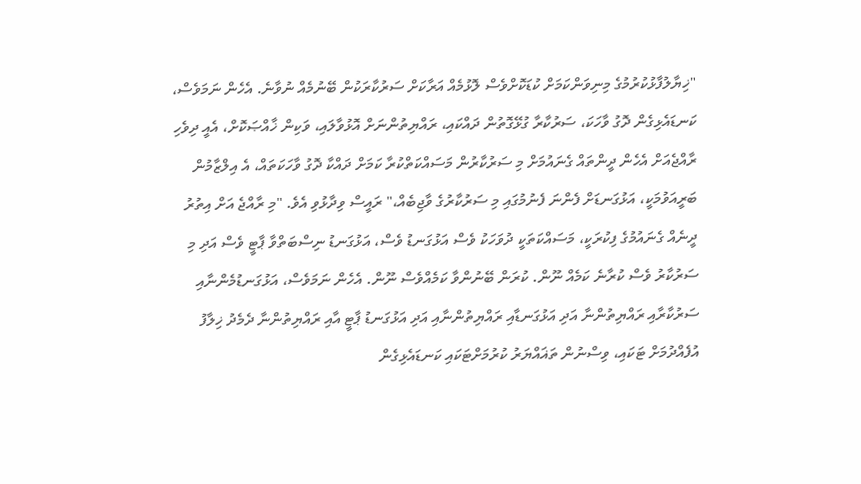"ޚިޔާލުފާޅުކުރުމުގެ މިނިވަންކަމަށް ކުޑަކޮށްވެސް ލޮޅުމެއް އަރާކަށް ސަރުކާރަކުން ބޭނުމެއް ނުވާނެ. އެހެން ނަމަވެސް، ކަނޑައެޅިގެން ދޮގު ވާހަކަ، ސަރުކާރާ ގުޅޭގޮތުން ދައްކައި، ރައްޔިތުންނަށް އޮޅުވާލައި، ވަކިން ޚާއްޞަކޮށް، އެއީ ދިވެހި ރާއްޖެއަށް އެހެން ދީންތައް ގެނައުމަށް މި ސަރުކާރުން މަސައްކަތްކުރާ ކަމަށް ދައްކާ ދޮގު ވާހަކަތައް، އެ އިލްޒާމުން ބަރީއަވުމަކީ، އަޅުގަނޑަށް ފެންނަ ފެނުމުގައި މި ސަރުކާރުގެ ވާޖިބެއް،" ރައީސް ވިދާޅުވި އެވެ. "މި ރާއްޖެ އަށް އިތުރު ދީނެއް ގެނައުމުގެ ފިކުރަކީ، މަސައްކަތަކީ ދުވަހަކު ވެސް އަޅުގަނޑު ވެސް، އަޅުގަނޑު ނިސްބަތްވާ ޕާޓީ ވެސް އަދި މި ސަރުކާރު ވެސް ކުރާނެ ކަމެއް ނޫން. ކުރަން ބޭނުންވާ ކަމެއްވެސް ނޫން. އެހެން ނަމަވެސް، އަޅުގަނޑުމެންނާއި ސަރުކާރާއި ރައްޔިތުންނާ އަދި އަޅުގަނޑާއި ރައްޔިތުންނާއި އަދި އަޅުގަނޑު ޕާޓީ އާއި ރައްޔިތުންނާ ދެމެދު ޚިލާފު އުފެއްދުމަށް ޓަކައި، ވިސްނުން ތަޣައްޔަރު ކުރުމަށްޓަކައި ކަނޑައެޅިގެން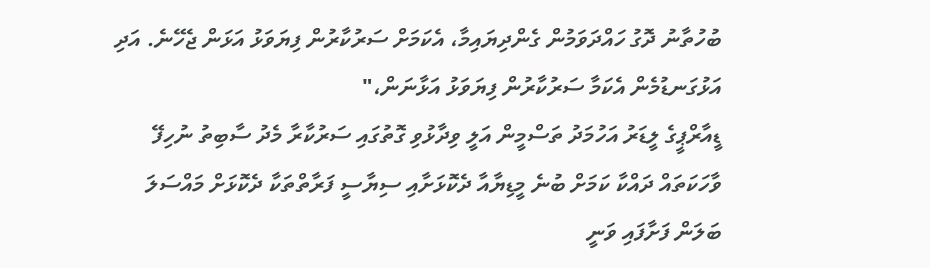ބުހުތާނު ދޮގު ހައްދަވަމުން ގެންދިޔައިމާ، އެކަމަށް ސަރުކާރުން ފިޔަވަޅު އަޅަން ޖެހޭނެ. އަދި އަޅުގަނޑުމެން އެކަމާ ސަރުކާރުން ފިޔަވަޅު އަޅާނަން،"
ޑީއާރްޕީގެ ލީޑަރު އަހުމަދު ތަސްމީން އަލީ ވިދާޅުވި ގޮތުގައި ސަރުކާރާ މެދު ސާބިތު ނުހިފޭ ވާހަކަތައް ދައްކާ ކަމަށް ބުނެ މީޑިޔާއާ ދެކޮޅަށާއި ސިޔާސީ ފަރާތްތަކާ ދެކޮޅަށް މައްސަލަ ބަލަން ފަށާފައި ވަނީ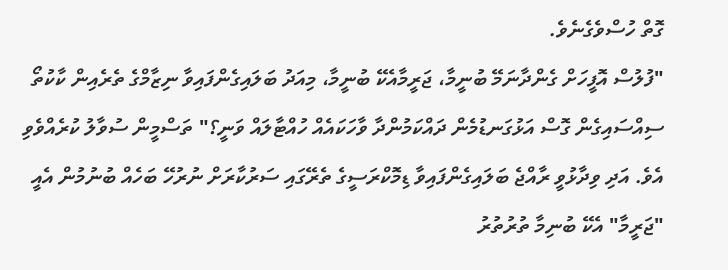ގޮތް ހުސްވެގެނެވެ.
"ފުލުސް އޮފީހަށް ގެންދާނަމޭ ބުނީމާ، ޖަރީމާއެކޭ ބުނީމާ، މިއަދު ބަލައިގެންފައިވާ ނިޒާމްގެ ތެރެއިން ކާކުތޯ ސިއްސައިގެން ގޮސް އަޅުގަނޑުމެން ދައްކަމުންދާ ވާހަކައެއް ހުއްޓާލައް ވަނީ؟" ތަސްމީން ސުވާލު ކުރެއްވެވި އެވެ. އަދި ވިދާޅުވީ ރާއްޖެ ބަލައިގެންފައިވާ ޑިމޮކްރަސީގެ ތެރޭގައި ސަރުކާރަށް ނުރުހޭ ބަހެއް ބުނުމުން އެއީ "ޖަރީމާ" އެކޭ ބުނިމާ ތުރުތުރު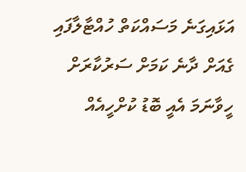އަޅައިގަނެ މަސައްކަތް ހުއްޓާލާފައި ގެއަށް ދާނެ ކަމަށް ސަރުކާރަށް ހީވާނަމަ އެއީ ބޮޑު ކުށްހީއެއް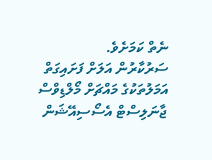ނެތް ކަމަށެވެ.
ސަރުކާރުން އަލަށް ފަށައިގަތް އަމަލުތަކުގެ މައްޗަށް މޯލްޑިވްސް ޖާނަލިސްޓް އެސޯސިއޭޝަން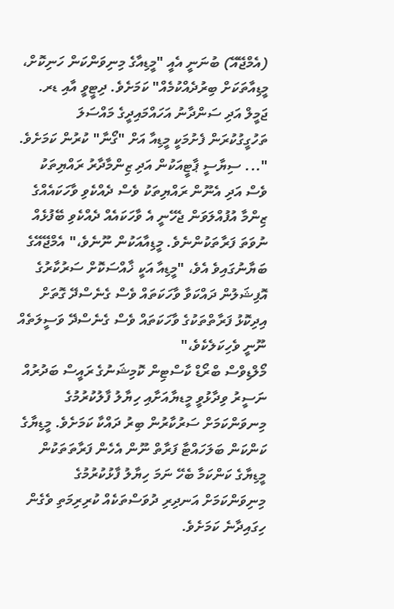(އެމްޖޭއޭ) ބުނަނީ އެއީ "މީޑިއާގެ މިނިވަންކަން ހަނިކޮށް، މީޑިއާތަކަށް ބިރުދެއްކުމެއް" ކަމަށެވެ. ދިޓީވީ އާއި ޑރ. ޖަމީލް އަދި ސަންދާނު އަހައްމައިދީގެ މައްސަލަ ތަހުގީގުކުރަން ފެށުމަކީ މީޑިއާ އަށް "ގޯނާ" ކުރުން ކަމަށެވެ.
"... ސިޔާސީ ޕާޓީއަކުން އަދި ޒިންމާދާރު ރައްޔިތަކު ވެސް އަދި އެނޫން ރައްޔިތަކު ވެސް ދެއްކެވި ވާހަކައެއްގެ ޒިންމާ އުފުއްލަވަން ޖެހޭނީ އެ ވާހަކައެއް ދެއްކެވި ބޭފުޅެއް ނުވަތަ ފަރާތަކުންނެވެ. މީޑިއާއަކުން ނޫނެވެ،" އެމްޖޭއޭގެ ބަޔާނުގައިވެ އެވެ، "މީޑިއާ އަކީ ޚާއްސަކޮށް ސަރުކާރުގެ އޮފިޝަލުން ދައްކަވާ ވާހަކަތައް ވެސް ގެނެސްދޭ ގޮތަށް އިދިކޮޅު ފަރާތްތަކުގެ ވާހަކަތައް ވެސް ގެނެސްދޭ ވަސީލަތެއް ނޫނީ ވެހިކަލެކެވެ،"
މޯލްޑިވްސް ބްރޯޑް ކާސްޓިން ކޮމިޝަނުގެ ރައީސް ބަދުރުއް ނަސީރު ވިދާޅުވީ މީޑޔާއަށާއި ހިޔާލު ފާލުކުރުމުގެ މިނވަންކަމަށް ސަރުކާރުން ބިރު ދައްކާ ކަމަށެވެ. މީޑިޔާގެ ކަންކަން ބަލަހައްޓާ ފަރާތް ނޫން އެހެން ފަރާތަތަކުން މީޑިޔާގެ ކަންކަމާ ބެހޭ ނަމަ ހިޔާލު ފާޅުކުރުމުގެ މިނިވަންކަމަށް އަނދިރި ދުވަސްތަކެއް ކުރިރިމަތި ވެގެން ހިގައިދާނެ ކަމަށެވެ.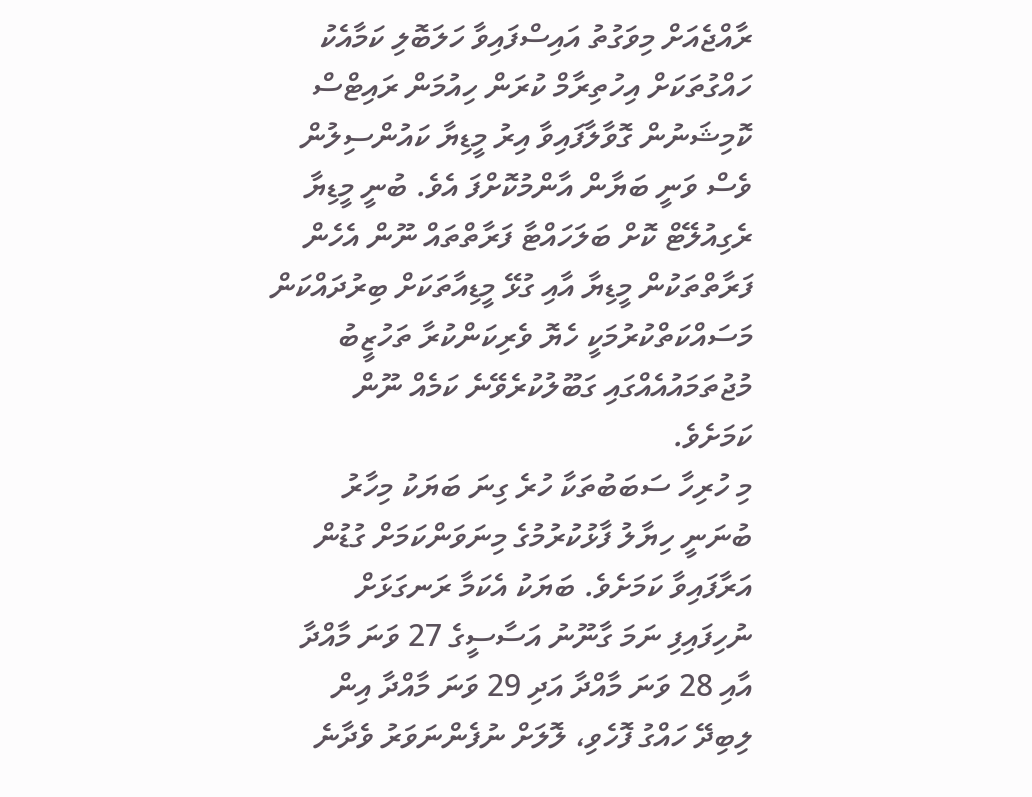ރާއްޖެއަށް މިވަގުތު އައިސްފައިވާ ހަލަބޮލި ކަމާއެކު ހައްގުތަކަށް އިހުތިރާމް ކުރަން ހިއުމަން ރައިޓްސް ކޮމިޝަނުން ގޮވާލާފައިވާ އިރު މީޑިޔާ ކައުންސިލުން ވެސް ވަނީ ބަޔާން އާންމުކޮށްފަ އެވެ. ބުނީ މީޑިޔާ ރެގިއުލޭޓް ކޮށް ބަލަހައްޓާ ފަރާތްތައް ނޫން އެހެން ފަރާތްތަކުން މީޑިޔާ އާއި ގުޅޭ މީޑިއާތަކަށް ބިރުދައްކަން މަސައްކަތްކުރުމަކީ ހެޔޮ ވެރިކަންކުރާ ތަހުޒީބު މުޖުތަމައުއެއްގައި ގަބޫލުކުރެވޭނެ ކަމެއް ނޫން ކަމަށެވެ.
މި ހުރިހާ ސަބަބުތަކާ ހުރެ ގިނަ ބަޔަކު މިހާރު ބުނަނީ ހިޔާލު ފާޅުކުރުމުގެ މިނަވަންކަމަށް ގުޑުން އަރާފައިވާ ކަމަށެވެ. ބަޔަކު އެކަމާ ރަނގަޅަށް ނުހިފައިފި ނަމަ ގާނޫނު އަސާސީގެ 27 ވަނަ މާއްދާ އާއި 28 ވަނަ މާއްދާ އަދި 29 ވަނަ މާއްދާ އިން ލިބިދޭ ހައްގު ފޮހެވި، ލޮލަށް ނުފެންނަވަރު ވެދާނެ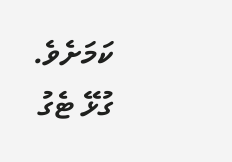ކަމަށެވެ.
ގުޅޭ ޓެގު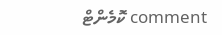comment ކޮމެންޓް